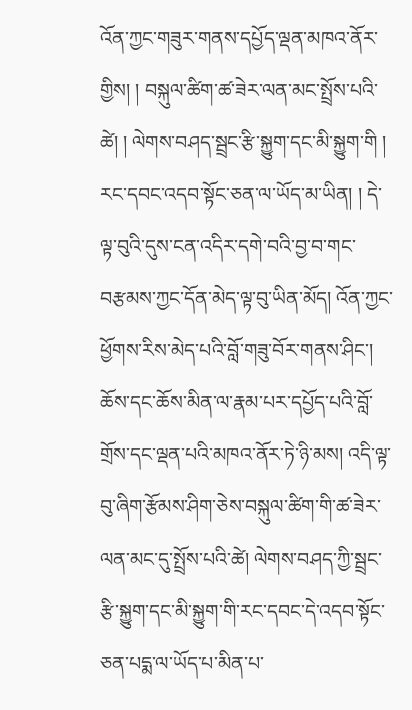འོན་ཀྱང་གཟུར་གནས་དཔྱོད་ལྡན་མཁའ་ནོར་གྱིས། ། བསྐུལ་ཚིག་ཚ་ཟེར་ལན་མང་སྤྲོས་པའི་ཚེ། ། ལེགས་བཤད་སྦྲང་རྩི་སྐྱུག་དང་མི་སྐྱུག་གི ། རང་དབང་འདབ་སྟོང་ཅན་ལ་ཡོད་མ་ཡིན། ། དེ་ལྟ་བུའི་དུས་ངན་འདིར་དགེ་བའི་བྱ་བ་གང་བརྩམས་ཀྱང་དོན་མེད་ལྟ་བུ་ཡིན་མོད། འོན་ཀྱང་ཕྱོགས་རིས་མེད་པའི་བློ་གཟུ་བོར་གནས་ཤིང་། ཆོས་དང་ཆོས་མིན་ལ་རྣམ་པར་དཔྱོད་པའི་བློ་གྲོས་དང་ལྡན་པའི་མཁའ་ནོར་ཏེ་ཉི་མས། འདི་ལྟ་བུ་ཞིག་རྩོམས་ཤིག་ཅེས་བསྐུལ་ཚིག་གི་ཚ་ཟེར་ལན་མང་དུ་སྤྲོས་པའི་ཚེ། ལེགས་བཤད་ཀྱི་སྦྲང་རྩི་སྐྱུག་དང་མི་སྐྱུག་གི་རང་དབང་དེ་འདབ་སྟོང་ཅན་པདྨ་ལ་ཡོད་པ་མིན་པ་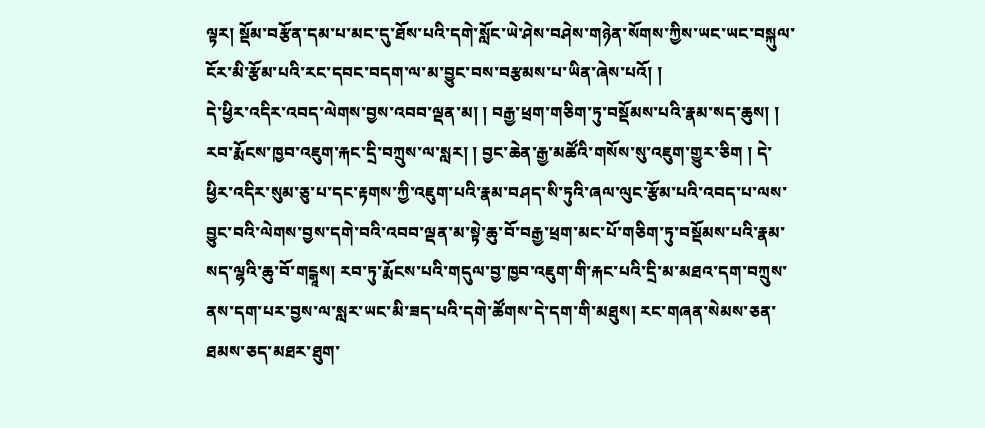ལྟར། སྡོམ་བརྩོན་དམ་པ་མང་དུ་ཐོས་པའི་དགེ་སློང་ཡེ་ཤེས་བཤེས་གཉེན་སོགས་ཀྱིས་ཡང་ཡང་བསྐུལ་ངོར་མི་རྩོམ་པའི་རང་དབང་བདག་ལ་མ་བྱུང་བས་བརྩམས་པ་ཡིན་ཞེས་པའོ། །
དེ་ཕྱིར་འདིར་འབད་ལེགས་བྱས་འབབ་ལྡན་མ། ། བརྒྱ་ཕྲག་གཅིག་ཏུ་བསྡོམས་པའི་རྣམ་སད་ཆུས། ། རབ་རྨོངས་ཁྱབ་འཇུག་རྐང་དྲི་བཀྲུས་ལ་སླར། ། བྱང་ཆེན་རྒྱ་མཚོའི་གསོས་སུ་འཇུག་གྱུར་ཅིག ། དེ་ཕྱིར་འདིར་སུམ་ཅུ་པ་དང་རྟགས་ཀྱི་འཇུག་པའི་རྣམ་བཤད་སི་ཏུའི་ཞལ་ལུང་རྩོམ་པའི་འབད་པ་ལས་བྱུང་བའི་ལེགས་བྱས་དགེ་བའི་འབབ་ལྡན་མ་སྟེ་ཆུ་བོ་བརྒྱ་ཕྲག་མང་པོ་གཅིག་ཏུ་བསྡོམས་པའི་རྣམ་སད་ལྷའི་ཆུ་བོ་གངྒཱས། རབ་ཏུ་རྨོངས་པའི་གདུལ་བྱ་ཁྱབ་འཇུག་གི་རྐང་པའི་དྲི་མ་མཐའ་དག་བཀྲུས་ནས་དག་པར་བྱས་ལ་སླར་ཡང་མི་ཟད་པའི་དགེ་ཚོགས་དེ་དག་གི་མཐུས། རང་གཞན་སེམས་ཅན་ཐམས་ཅད་མཐར་ཐུག་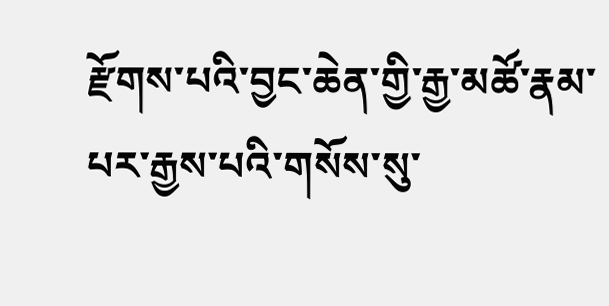རྫོགས་པའི་བྱང་ཆེན་གྱི་རྒྱ་མཚོ་རྣམ་པར་རྒྱས་པའི་གསོས་སུ་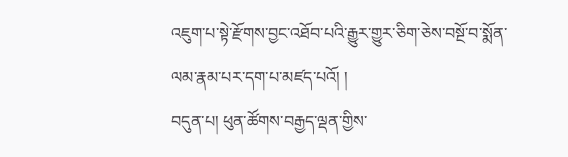འཇུག་པ་སྟེ་རྫོགས་བྱང་འཐོབ་པའི་རྒྱུར་གྱུར་ཅིག་ཅེས་བསྔོ་བ་སྨོན་ལམ་རྣམ་པར་དག་པ་མཛད་པའོ། །
བདུན་པ། ཕུན་ཚོགས་བརྒྱད་ལྡན་གྱིས་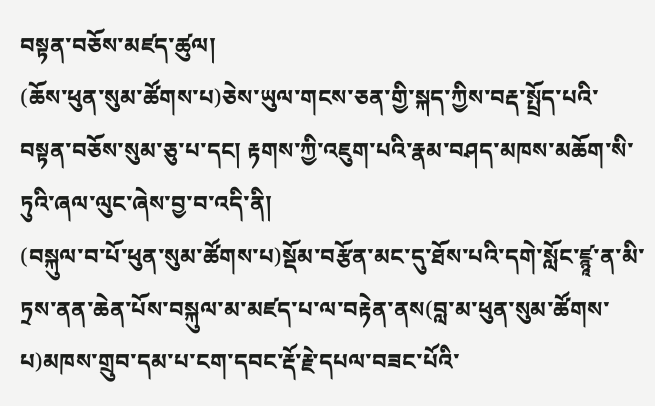བསྟན་བཅོས་མཛད་ཚུལ།
(ཆོས་ཕུན་སུམ་ཚོགས་པ)ཅེས་ཡུལ་གངས་ཅན་གྱི་སྐད་ཀྱིས་བརྡ་སྤྲོད་པའི་བསྟན་བཅོས་སུམ་ཅུ་པ་དང། རྟགས་ཀྱི་འཇུག་པའི་རྣམ་བཤད་མཁས་མཆོག་སི་ཏུའི་ཞལ་ལུང་ཞེས་བྱ་བ་འདི་ནི།
(བསྐུལ་བ་པོ་ཕུན་སུམ་ཚོགས་པ)སྡོམ་བརྩོན་མང་དུ་ཐོས་པའི་དགེ་སློང་ཛྙཱ་ན་མི་ཏྲས་ནན་ཆེན་པོས་བསྐུལ་མ་མཛད་པ་ལ་བརྟེན་ནས(བླ་མ་ཕུན་སུམ་ཚོགས་པ)མཁས་གྲུབ་དམ་པ་ངག་དབང་རྡོ་རྗེ་དཔལ་བཟང་པོའི་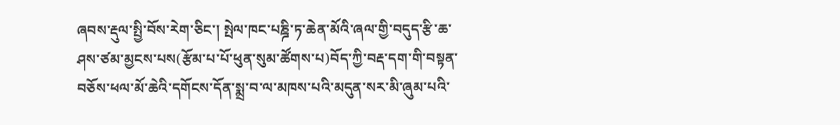ཞབས་རྡུལ་སྤྱི་བོས་རེག་ཅིང་། སྤེལ་ཁང་པཎྜི་ཏ་ཆེན་མོའི་ཞལ་གྱི་བདུད་རྩི་ཆ་ཤས་ཙམ་མྱངས་པས(རྩོམ་པ་པོ་ཕུན་སུམ་ཚོགས་པ)བོད་ཀྱི་བརྡ་དག་གི་བསྟན་བཅོས་ཕལ་མོ་ཆེའི་དགོངས་དོན་སྨྲ་བ་ལ་མཁས་པའི་མདུན་སར་མི་ཞུམ་པའི་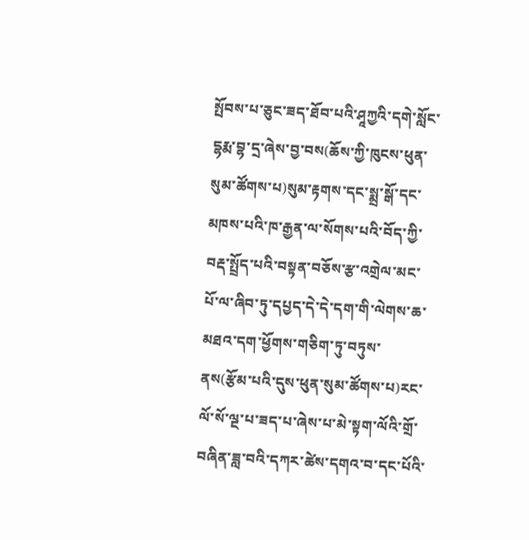སྤོབས་པ་ཅུང་ཟད་ཐོབ་པའི་ཤཱཀྱའི་དགེ་སློང་དྷརྨ་བྷ་དྲ་ཞེས་བྱ་བས(ཆོས་ཀྱི་ཁུངས་ཕུན་སུམ་ཚོགས་པ)སུམ་རྟགས་དང་སྨྲ་སྒོ་དང་མཁས་པའི་ཁ་རྒྱན་ལ་སོགས་པའི་བོད་ཀྱི་བརྡ་སྤྲོད་པའི་བསྟན་བཅོས་རྩ་འགྲེལ་མང་པོ་ལ་ཞིབ་ཏུ་དཔྱད་དེ་དེ་དག་གི་ལེགས་ཆ་མཐའ་དག་ཕྱོགས་གཅིག་ཏུ་བཏུས་ནས(རྩོམ་པའི་དུས་ཕུན་སུམ་ཚོགས་པ)རང་ལོ་སོ་ལྔ་པ་ཟད་པ་ཞེས་པ་མེ་སྟག་ལོའི་གྲོ་བཞིན་ཟླ་བའི་དཀར་ཚེས་དགའ་བ་དང་པོའི་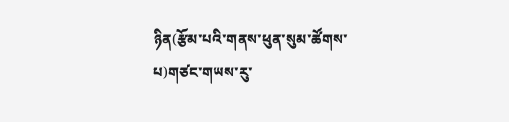ཉིན(རྩོམ་པའི་གནས་ཕུན་སུམ་ཚོགས་པ)གཙང་གཡས་རུ་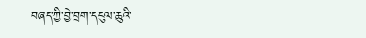བཞད་ཀྱི་བྱེ་བྲག་དངུལ་ཆུའི་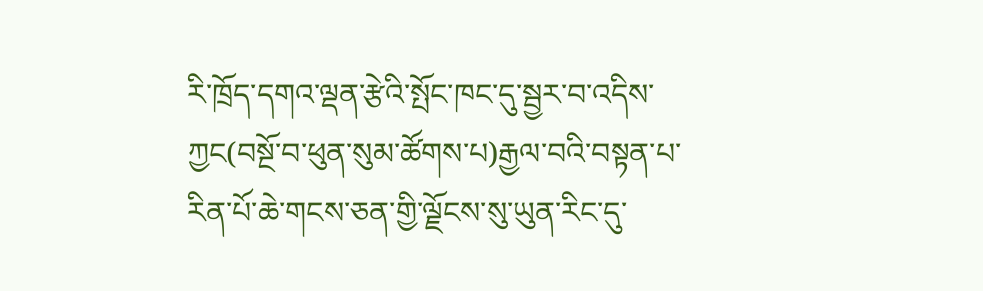རི་ཁྲོད་དགའ་ལྡན་རྩེའི་སྤོང་ཁང་དུ་སྦྱར་བ་འདིས་ཀྱང(བསྔོ་བ་ཕུན་སུམ་ཚོགས་པ)རྒྱལ་བའི་བསྟན་པ་རིན་པོ་ཆེ་གངས་ཅན་གྱི་ལྗོངས་སུ་ཡུན་རིང་དུ་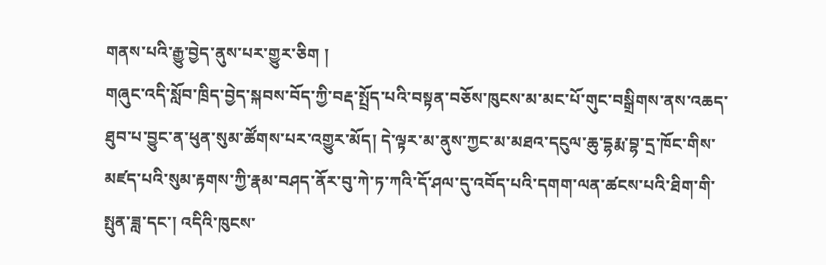གནས་པའི་རྒྱུ་བྱེད་ནུས་པར་གྱུར་ཅིག །
གཞུང་འདི་སློབ་ཁྲིད་བྱེད་སྐབས་བོད་ཀྱི་བརྡ་སྤྲོད་པའི་བསྟན་བཅོས་ཁུངས་མ་མང་པོ་གུང་བསྒྲིགས་ནས་འཆད་ཐུབ་པ་བྱུང་ན་ཕུན་སུམ་ཚོགས་པར་འགྱུར་མོད། དེ་ལྟར་མ་ནུས་ཀྱང་མ་མཐའ་དངུལ་ཆུ་དྷརྨ་བྷ་དྲ་ཁོང་གིས་མཛད་པའི་སུམ་རྟགས་ཀྱི་རྣམ་བཤད་ནོར་བུ་ཀེ་ཏ་ཀའི་དོ་ཤལ་དུ་འབོད་པའི་དགག་ལན་ཚངས་པའི་ཐིག་གི་སྤུན་ཟླ་དང་། འདིའི་ཁུངས་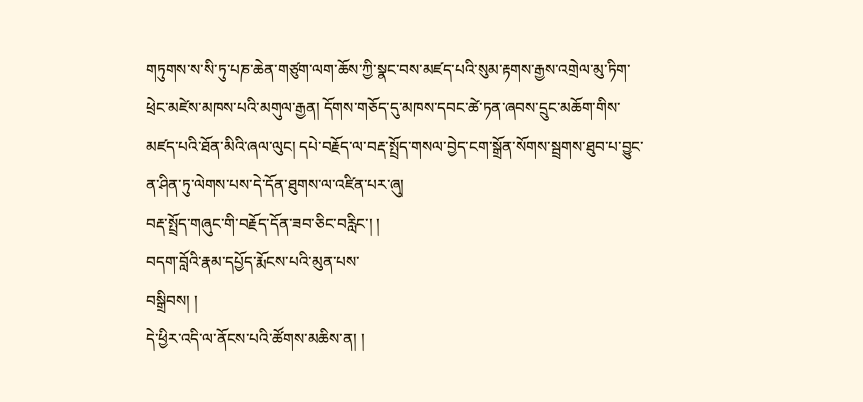གཏུགས་ས་སི་ཏུ་པཎ་ཆེན་གཙུག་ལག་ཆོས་ཀྱི་སྣང་བས་མཛད་པའི་སུམ་རྟགས་རྒྱས་འགྲེལ་མུ་ཏིག་ཕྲེང་མཛེས་མཁས་པའི་མགུལ་རྒྱན། དོགས་གཅོད་དུ་མཁས་དབང་ཚེ་ཏན་ཞབས་དྲུང་མཆོག་གིས་མཛད་པའི་ཐོན་མིའི་ཞལ་ལུང། དཔེ་བརྗོད་ལ་བརྡ་སྤྲོད་གསལ་བྱེད་ངག་སྒྲོན་སོགས་སྦྲགས་ཐུབ་པ་བྱུང་ན་ཤིན་ཏུ་ལེགས་པས་དེ་དོན་ཐུགས་ལ་འཛིན་པར་ཞུ།
བརྡ་སྤྲོད་གཞུང་གི་བརྗོད་དོན་ཟབ་ཅིང་བརླིང་། །
བདག་བློའི་རྣམ་དཔྱོད་རྨོངས་པའི་མུན་པས་
བསྒྲིབས། །
དེ་ཕྱིར་འདི་ལ་ནོངས་པའི་ཚོགས་མཆིས་ན། །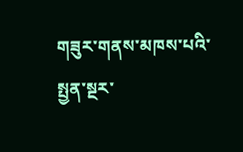གཟུར་གནས་མཁས་པའི་སྤྱན་སྔར་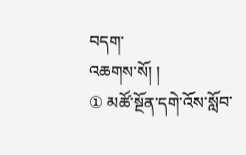བདག་
འཆགས་སོ། །
① མཚོ་སྔོན་དགེ་འོས་སློབ་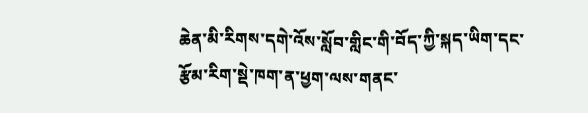ཆེན་མི་རིགས་དགེ་འོས་སློབ་གླིང་གི་བོད་ཀྱི་སྐད་ཡིག་དང་རྩོམ་རིག་སྡེ་ཁག་ན་ཕྱག་ལས་གནང་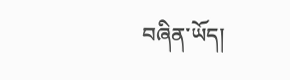བཞིན་ཡོད།